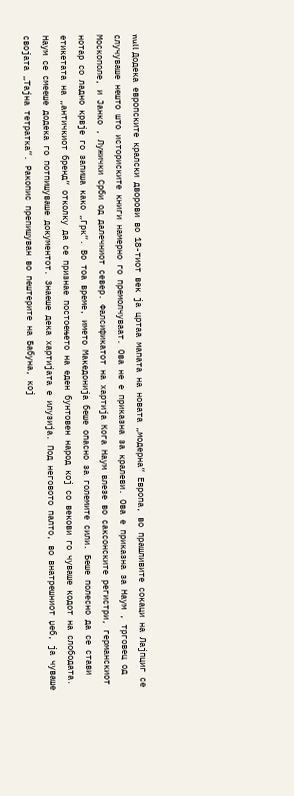null Додека европските кралски дворови во 18-тиот век ја цртаа мапата на новата „модерна“ Европа, во прашливите сокаци на Лајпциг се случуваше нешто што историските книги намерно го премолчуваат. Ова не е приказна за кралеви. Ова е приказна за Наум , трговец од Москополе, и Јанко , Лужички Срби од далечниот север. Фалсификатот на хартија Кога Наум влезе во саксонските регистри, германскиот нотар со ладно крвје го запиша како „Грк“. Во тоа време, името Македонија беше опасно за големите сили. Беше полесно да се стави етикетата на „античкиот бренд“ отколку да се признае постоењето на еден бунтовен народ кој со векови го чуваше кодот на слободата. Наум се смееше додека го потпишуваше документот. Знаеше дека хартијата е илузија. Под неговото палто, во внатрешниот џеб, ја чуваше својата „Тајна тетратка“. Ракопис препишуван во пештерите на Бабуна, кој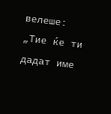велеше: „Тие ќе ти дадат име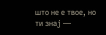што не е твое, но ти знај —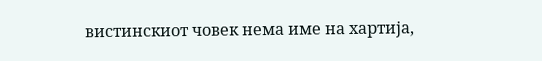вистинскиот човек нема име на хартија,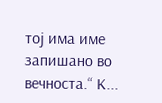тој има име запишано во вечноста.“ К...